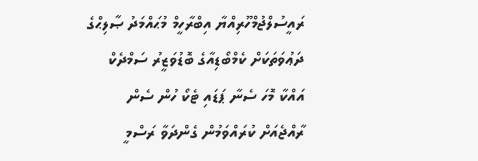ރައީސުލްޖުމްހޫރިއްޔާ އިބްރާހީމް މުޙައްމަދު ޞާލިޙްގެ ދަޢުވަތަކަށް ކެމްބޯޑިއާގެ ބޮޑުވަޒީރު ސަމްދެކް އައްކާ މޮހަ ސެނާ ޕަޑައި ޓެކޯ ހުން ސެން ރާއްޖެއަށް ކުރައްވަމުން ގެންދަވާ ރަސްމީ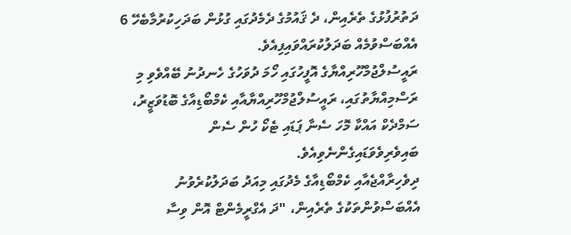ދަތުރުފުޅުގެ ތެރެއިން، ދެ ޤައުމުގެ ދެމެދުގައި ގުޅުން ބަދަހިކުރުމާބެހޭ 6 އެއްބަސްވުމެއް ބަދަލުކުރައްވައިފިއެވެ.
ރައީސުލްޖުމްހޫރިއްޔާގެ އޮފީހުގައި ހޯމަ ދުވަހުގެ ހެނދުނު ބޭއްވެވި މި ރަސްމިއްޔާތުގައި، ރައީސުލްޖުމްހޫރިއްޔާއާއި ކެމްބޯޑިއާގެ ބޮޑުވަޒީރު، ސަމްދެކް އައްކާ މޮހަ ސެނާ ޕަޑައި ޓެކޯ ހުން ސެން ބައިވެރިވެވަޑައިގެންނެވިއެވެ.
ދިވެހިރާއްޖެއާއި ކެމްބޯޑިއާގެ މެދުގައި މިއަދު ބަދަލުކުރެވުނު އެއްބަސްވުންތަކުގެ ތެރެއިން، "ދަ އެގްރީމެންޓް އޮން ވިސާ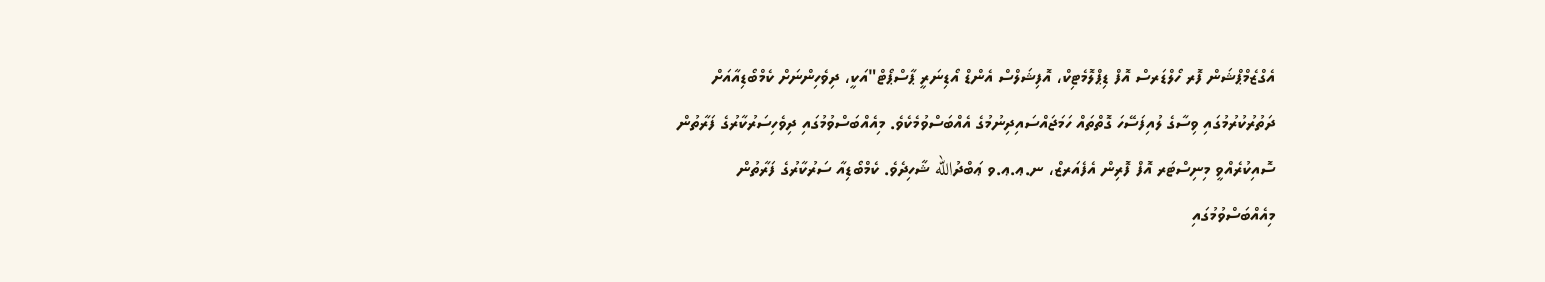އެގްޒެމްޕްޝަން ފޮރ ހޯލްޑަރސް އޮފް ޑިޕްލޮމެޓިކް، އޮފިޝަލްސް އެންޑް އޯޑިނަރީ ޕާސްޕޯޓް"އަކީ، ދިވެހިންނަށް ކެމްބޯޑިއާއަށް ދަތުރުކުރުމުގައި ވިސާގެ ލުއިފަސޭހަ ގޮތްތައް ހަމަޖައްސައިދިނުމުގެ އެއްބަސްވުމެކެވެ. މިއެއްބަސްވުމުގައި ދިވެހިސަރުކާރުގެ ފަރާތުން ސޮއިކުރެއްވީ މިނިސްޓަރ އޮފް ފޮރިން އެފެއަރޒް، ނ.ޢ.ޢ.ވ ޢަބްދުالله ޝާހިދެވެ. ކެމްބޯޑިއާ ސަރުކާރުގެ ފަރާތުން މިއެއްބަސްވުމުގައި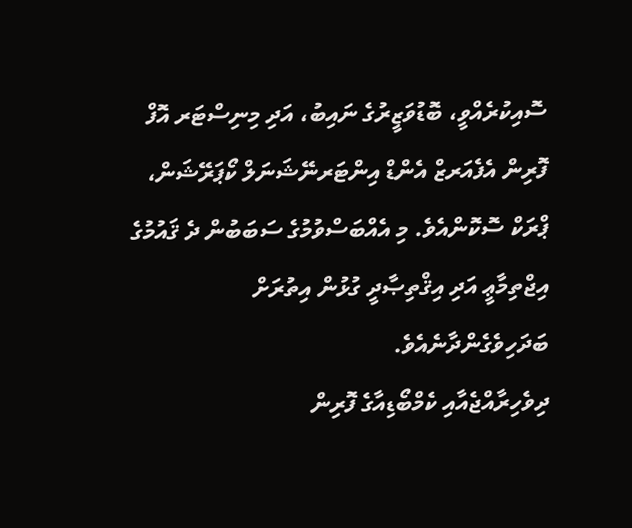ސޮއިކުރެއްވީ، ބޮޑުވަޒީރުގެ ނައިބު، އަދި މިނިސްޓަރ އޮފް ފޮރިން އެފެއަރޒް އެންޑް އިންޓަރނޭޝަނަލް ކޯޕަރޭޝަން، ޕްރަކް ސޮކޮންއެވެ. މި އެއްބަސްވުމުގެ ސަބަބުން ދެ ޤައުމުގެ އިޖްތިމާޢީ އަދި އިޤްތިޞާދީ ގުޅުން އިތުރަށް ބަދަހިވެގެންދާނެއެވެ.
ދިވެހިރާއްޖެއާއި ކެމްބޯޑިއާގެ ފޮރިން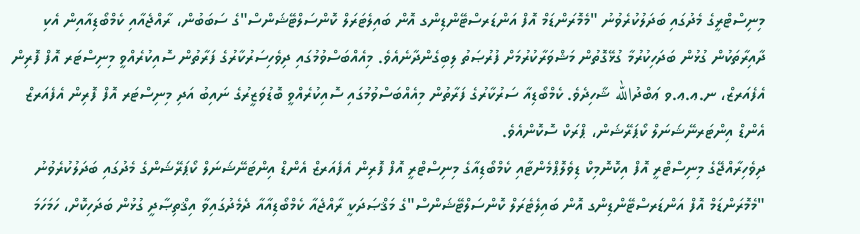މިނިސްޓްރީގެ މެދުގައި ބަދަލުކުރެވުނު "މެމޮރަންޑަމް އޮފް އަންޑަރސްޓޭންޑިންގ އޮން ބައިލެޓަރަލް ކޮންސަލްޓޭޝަންސް"ގެ ސަބަބުން، ރާއްޖެއާއި ކެމްބޯޑިއާއިން އެކި ދާއިރާތަކުން ގުޅުން ބަދަހިކުރުމާ ގުޅޭގޮތުން މަޝްވަރާކުރުމަށް ފުރުޞަތު ލިބިގެންދާނެއެވެ. މިއެއްބަސްވުމުގައި ދިވެހިސަރުކާރުގެ ފަރާތުން ސޮއިކުރެއްވީ މިނިސްޓަރ އޮފް ފޮރިން އެފެއަރޒް، ނ.ޢ.ޢ.ވ ޢަބްދުالله ޝާހިދެވެ. ކެމްބޯޑިއާ ސަރުކާރުގެ ފަރާތުން މިއެއްބަސްވުމުގައި ސޮއިކުރެއްވީ ބޮޑުވަޒީރުގެ ނައިބު އަދި މިނިސްޓަރ އޮފް ފޮރިން އެފެއަރޒް އެންޑް އިންޓަރނޭޝަނަލް ކޯޕަރޭޝަން، ޕްރަކް ސޮކޮންއެވެ.
ދިވެހިރާއްޖޭގެ މިނިސްޓްރީ އޮފް އިކޮނޮމިކް ޑިވެލޮޕްމެންޓާއި ކެމްބޯޑިއާގެ މިނިސްޓްރީ އޮފް ފޮރިން އެފެއަރޒް އެންޑް އިންޓަނޭޝަނަލް ކޯޕަރޭޝަންގެ މެދުގައި ބަދަލުކުރެވުނު "މެމޮރަންޑަމް އޮފް އަންޑަރސްޓޭންޑިންގ އޮން ބައިލެޓެރަލް ކޮންސަލްޓޭޝަންސް"ގެ މަޤްޞަދަކީ ރާއްޖެއާ ކެމްބޯޑިއާއާ ދެމެދުގައިވާ އިޤްތިޞާދީ ގުޅުން ބަދަހިކޮށް، ހަމަހަމަ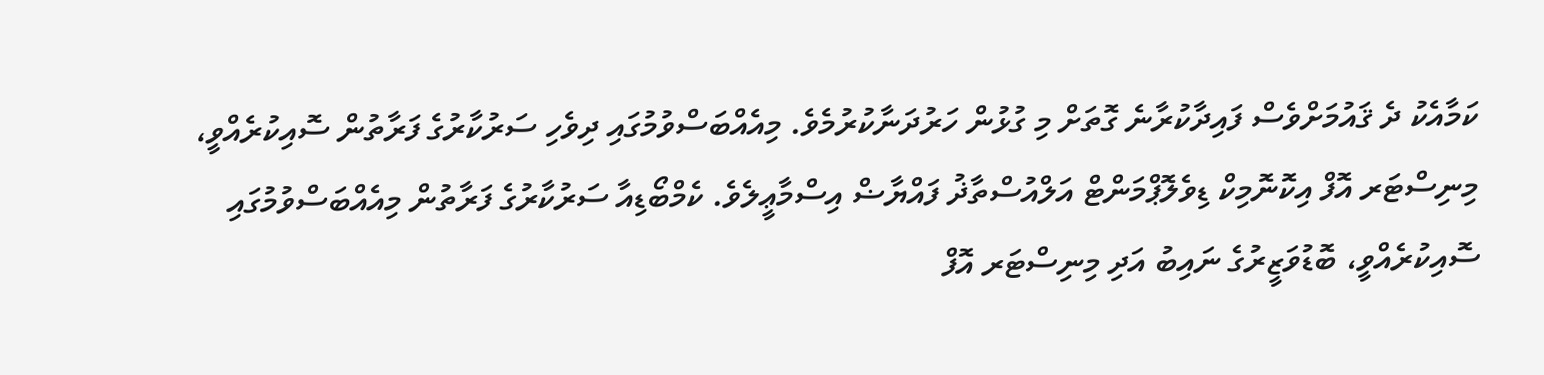ކަމާއެކު ދެ ޤައުމަށްވެސް ފައިދާކުރާނެ ގޮތަށް މި ގުޅުން ހަރުދަނާކުރުމެވެ. މިއެއްބަސްވުމުގައި ދިވެހި ސަރުކާރުގެ ފަރާތުން ސޮއިކުރެއްވީ، މިނިސްޓަރ އޮފް އިކޮނޮމިކް ޑިވެލޮޕްމަންޓް އަލްއުސްތާޛު ފައްޔާޟް އިސްމާޢީލެވެ. ކެމްބޯޑިއާ ސަރުކާރުގެ ފަރާތުން މިއެއްބަސްވުމުގައި ސޮއިކުރެއްވީ، ބޮޑުވަޒީރުގެ ނައިބު އަދި މިނިސްޓަރ އޮފް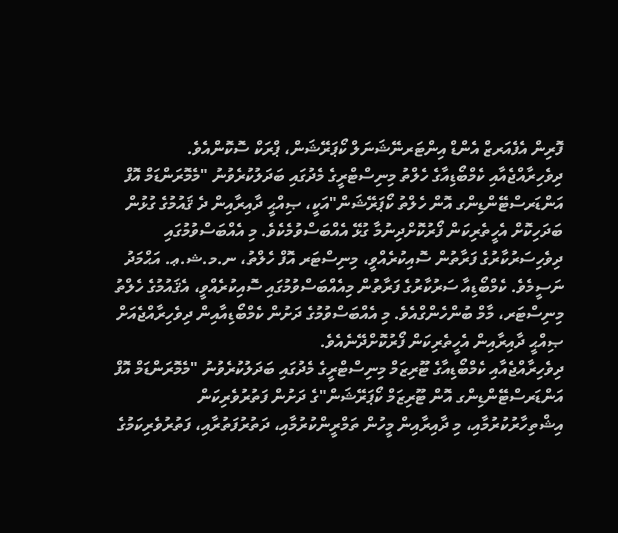ފޮރިން އެފެއަރޒް އެންޑް އިންޓަރނޭޝަނަލް ކޯޕަރޭޝަން، ޕްރަކް ސޮކޮންއެވެ.
ދިވެހިރާއްޖެއާއި ކެމްބޯޑިއާގެ ހެލްތު މިނިސްޓްރީގެ މެދުގައި ބަދަލުކުރެވުނު "މެމޮރަންޑަމް އޮފް އަންޑަރސްޓޭންޑިންގ އޮން ހެލްތު ކޯޕަރޭޝަން"އަކީ، ޞިއްޙީ ދާއިރާއިން ދެ ޤައުމުގެ ގުޅުން ބަދަހިކޮށް އެހީތެރިކަން ފޯރުކޮށްދިނުމާ ގުޅޭ އެއްބަސްވުމެކެވެ. މި އެއްބަސްވުމުގައި ދިވެހިސަރުކާރުގެ ފަރާތުން ސޮއިކުރެއްވީ، މިނިސްޓަރ އޮފް ހެލްތު، ނ.މ.ޝ.ޢ. އަޙްމަދު ނަސީމެވެ. ކެމްބޯޑިއާ ސަރުކާރުގެ ފަރާތުން މިއެއްބަސްވުމުގައި ސޮއިކުރެއްވީ، އެޤައުމުގެ ހެލްތު މިނިސްޓަރ، މާމް ބުންހެންގްއެވެ. މި އެއްބަސްވުމުގެ ދަށުން ކެމްބޯޑިއާއިން ދިވެހިރާއްޖެއަށް ޞިއްޙީ ދާއިރާއިން އެހީތެރިކަން ފޯރުކޮށްދޭނެއެވެ.
ދިވެހިރާއްޖެއާއި ކެމްބޯޑިއާގެ ޓޫރިޒަމް މިނިސްޓްރީގެ މެދުގައި ބަދަލުކުރެވުނު "މެމޮރަންޑަމް އޮފް އަންޑަރސްޓޭންޑިންގ އޮން ޓޫރިޒަމް ކޯޕަރޭޝަން"ގެ ދަށުން ފަތުރުވެރިކަން އިޝްތިހާރުކުރުމާއި، މި ދާއިރާއިން މީހުން ތަމްރީންކުރުމާއި، ދަތުރުފަތުރާއި، ފަތުރުވެރިކަމުގެ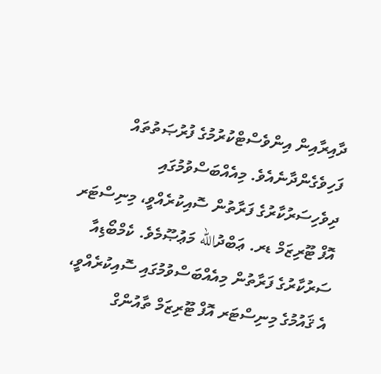ދާއިރާއިން އިންވެސްޓްކުރުމުގެ ފުރުޞަތުތައް ފަހިވެގެންދާނެއެވެ. މިއެއްބަސްވުމުގައި ދިވެހިސަރުކާރުގެ ފަރާތުން ސޮއިކުރެއްވީ، މިނިސްޓަރ އޮފް ޓޫރިޒަމް ޑރ. ޢަބްދުالله މަޢުޞޫމެވެ. ކެމްބޯޑިއާ ސަރުކާރުގެ ފަރާތުން މިއެއްބަސްވުމުގައި ސޮއިކުރެއްވީ، އެ ޤައުމުގެ މިނިސްޓަރ އޮފް ޓޫރިޒަމް ތާއުންގް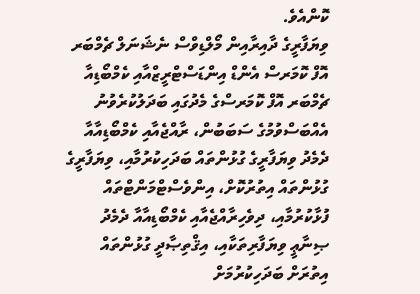ކޮންއެވެ.
ވިޔަފާރީގެ ދާއިރާއިން މޯލްޑިވްސް ނެޝަނަލް ޗެމްބަރ އޮފް ކޮމަރސް އެންޑް އިންޑަސްޓްރީޒްއާއި ކެމްބޯޑިއާ ޗެމްބަރ އޮފް ކޮމަރސްގެ މެދުގައި ބަދަލުކުރެވުނު އެއްބަސްވުމުގެ ސަބަބުން، ރާއްޖެއާއި ކެމްބޯޑިއާއާ ދެމެދު ވިޔަފާރީގެ ގުޅުންތައް ބަދަހިކުރުމާއި، ވިޔަފާރީގެ ގުޅުންތައް އިތުރުކޮށް، އިންވެސްޓްމަންޓްތައް ފުޅާކުރުމާއި، ދިވެހިރާއްޖެއާއި ކެމްބޯޑިއާއާ ދެމެދު ޞިނާޢީ ވިޔަފާރިތަކާއި، އިޤްތިޞާދީ ގުޅުންތައް އިތުރަށް ބަދަހިކުރުމަށް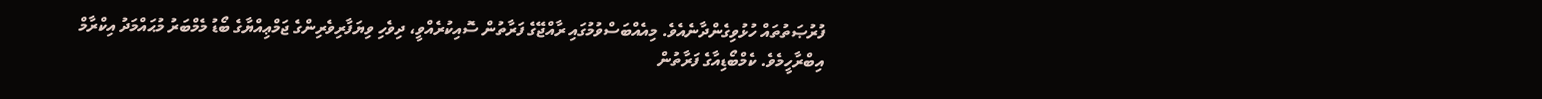ފުރުޞަތުތައް ހުޅުވިގެންދާނެއެވެ. މިއެއްބަސްވުމުގައި ރާއްޖޭގެ ފަރާތުން ސޮއިކުރެއްވީ، ދިވެހި ވިޔަފާރިވެރިންގެ ޖަމްޢިއްޔާގެ ބޯޑު މެމްބަރު މުޙައްމަދު އިކްރާމް އިބްރާހީމެވެ. ކެމްބޯޑިއާގެ ފަރާތުން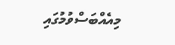މިއެއްބަސްވުމުގައި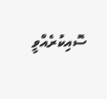ސޮއިކުރެއްވީ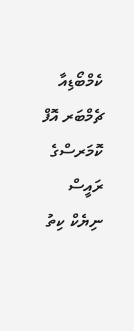ކެމްބޯޑިއާ ޗެމްބަރ އޮފް ކޮމަރސްގެ ރައީސް ނިޔެކް ކިތު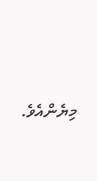މިޔެންއެވެ.